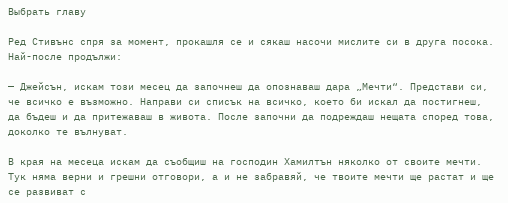Выбрать главу

Ред Стивънс спря за момент, прокашля се и сякаш насочи мислите си в друга посока. Най-после продължи:

— Джейсън, искам този месец да започнеш да опознаваш дара „Мечти“. Представи си, че всичко е възможно. Направи си списък на всичко, което би искал да постигнеш, да бъдеш и да притежаваш в живота. После започни да подреждаш нещата според това, доколко те вълнуват.

В края на месеца искам да съобщиш на господин Хамилтън няколко от своите мечти. Тук няма верни и грешни отговори, а и не забравяй, че твоите мечти ще растат и ще се развиват с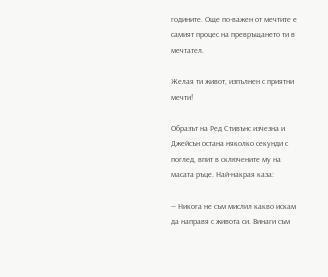годините. Още по-важен от мечтите е самият процес на превръщането ти в мечтател.

Желая ти живот, изпълнен с приятни мечти!

Образът на Ред Стивънс изчезна и Джейсън остана няколко секунди с поглед, впит в сключените му на масата ръце. Най-накрая каза:

— Никога не съм мислил какво искам да направя с живота си. Винаги съм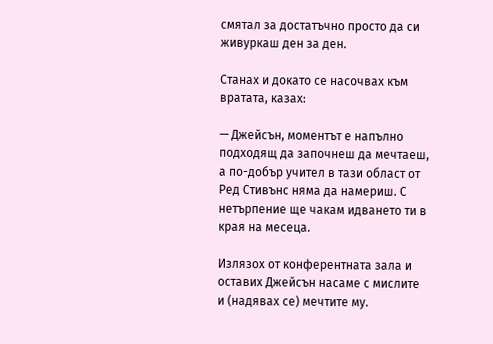смятал за достатъчно просто да си живуркаш ден за ден.

Станах и докато се насочвах към вратата, казах:

— Джейсън, моментът е напълно подходящ да започнеш да мечтаеш, а по-добър учител в тази област от Ред Стивънс няма да намериш. С нетърпение ще чакам идването ти в края на месеца.

Излязох от конферентната зала и оставих Джейсън насаме с мислите и (надявах се) мечтите му.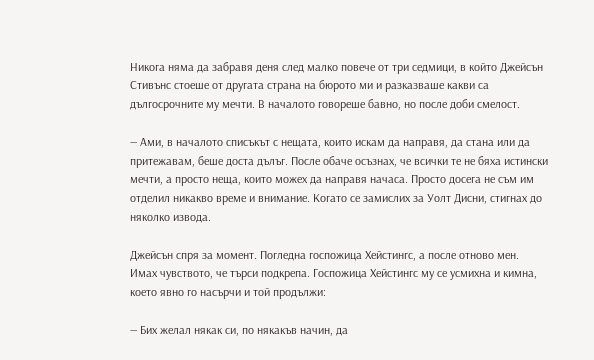Никога няма да забравя деня след малко повече от три седмици, в който Джейсън Стивънс стоеше от другата страна на бюрото ми и разказваше какви са дългосрочните му мечти. В началото говореше бавно, но после доби смелост.

— Ами, в началото списъкът с нещата, които искам да направя, да стана или да притежавам, беше доста дълъг. После обаче осъзнах, че всички те не бяха истински мечти, а просто неща, които можех да направя начаса. Просто досега не съм им отделил никакво време и внимание. Когато се замислих за Уолт Дисни, стигнах до няколко извода.

Джейсън спря за момент. Погледна госпожица Хейстингс, а после отново мен. Имах чувството, че търси подкрепа. Госпожица Хейстингс му се усмихна и кимна, което явно го насърчи и той продължи:

— Бих желал някак си, по някакъв начин, да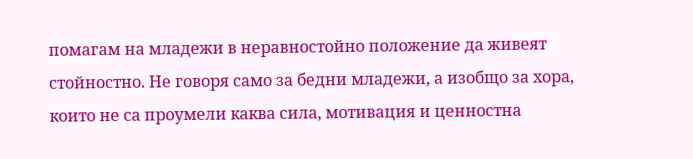помагам на младежи в неравностойно положение да живеят стойностно. Не говоря само за бедни младежи, а изобщо за хора, които не са проумели каква сила, мотивация и ценностна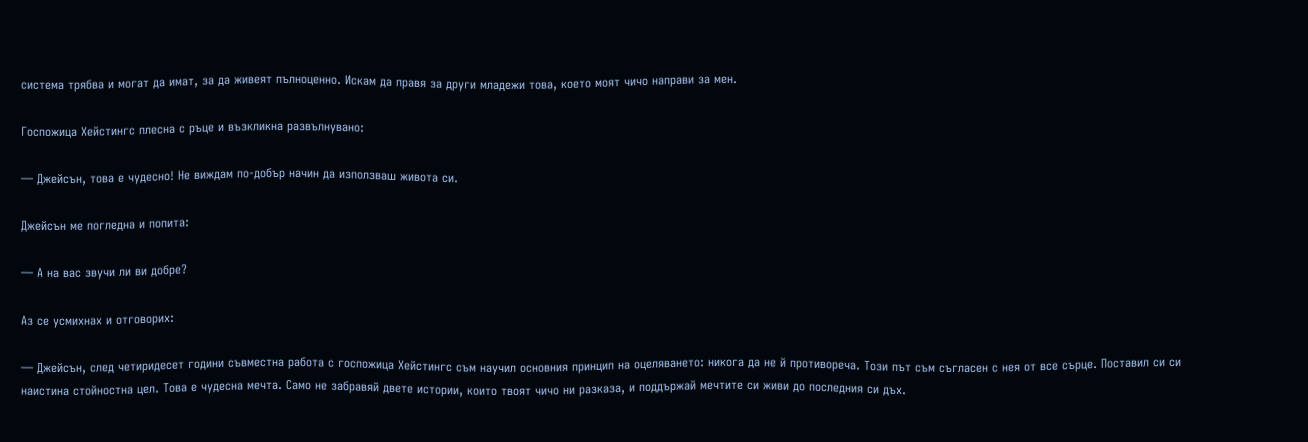система трябва и могат да имат, за да живеят пълноценно. Искам да правя за други младежи това, което моят чичо направи за мен.

Госпожица Хейстингс плесна с ръце и възкликна развълнувано:

— Джейсън, това е чудесно! Не виждам по-добър начин да използваш живота си.

Джейсън ме погледна и попита:

— А на вас звучи ли ви добре?

Аз се усмихнах и отговорих:

— Джейсън, след четиридесет години съвместна работа с госпожица Хейстингс съм научил основния принцип на оцеляването: никога да не й противореча. Този път съм съгласен с нея от все сърце. Поставил си си наистина стойностна цел. Това е чудесна мечта. Само не забравяй двете истории, които твоят чичо ни разказа, и поддържай мечтите си живи до последния си дъх.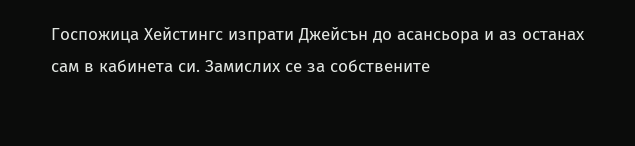Госпожица Хейстингс изпрати Джейсън до асансьора и аз останах сам в кабинета си. Замислих се за собствените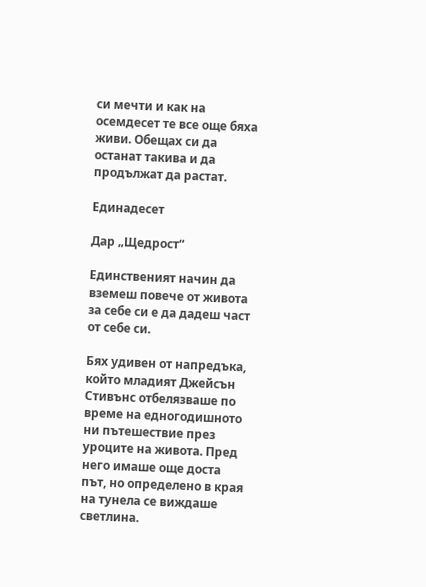си мечти и как на осемдесет те все още бяха живи. Обещах си да останат такива и да продължат да растат.

Единадесет

Дар „Щедрост“

Единственият начин да вземеш повече от живота за себе си е да дадеш част от себе си.

Бях удивен от напредъка, който младият Джейсън Стивънс отбелязваше по време на едногодишното ни пътешествие през уроците на живота. Пред него имаше още доста път, но определено в края на тунела се виждаше светлина.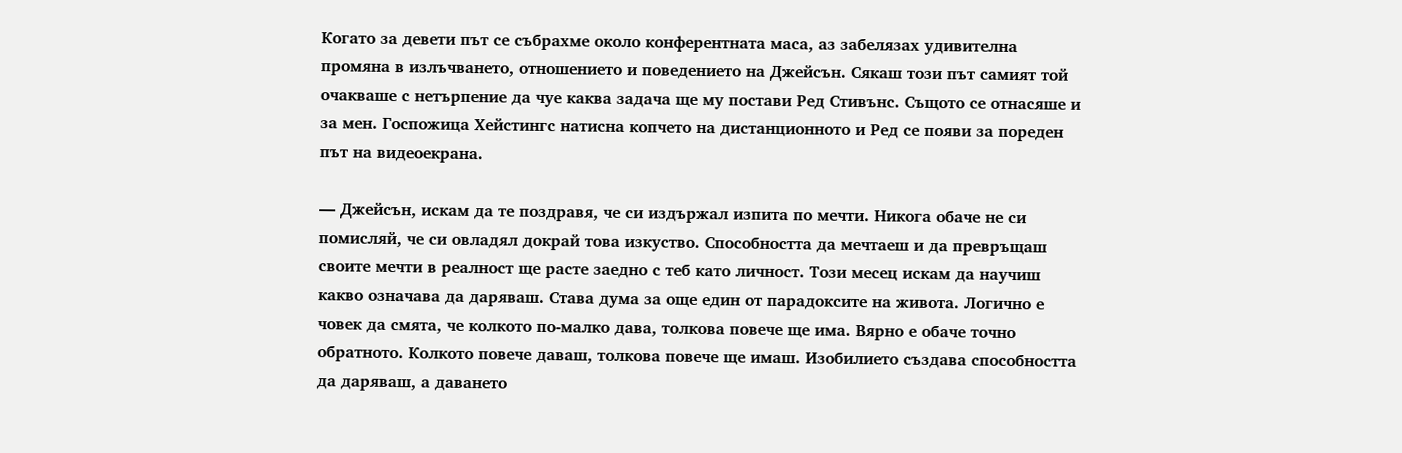Когато за девети път се събрахме около конферентната маса, аз забелязах удивителна промяна в излъчването, отношението и поведението на Джейсън. Сякаш този път самият той очакваше с нетърпение да чуе каква задача ще му постави Ред Стивънс. Същото се отнасяше и за мен. Госпожица Хейстингс натисна копчето на дистанционното и Ред се появи за пореден път на видеоекрана.

— Джейсън, искам да те поздравя, че си издържал изпита по мечти. Никога обаче не си помисляй, че си овладял докрай това изкуство. Способността да мечтаеш и да превръщаш своите мечти в реалност ще расте заедно с теб като личност. Този месец искам да научиш какво означава да даряваш. Става дума за още един от парадоксите на живота. Логично е човек да смята, че колкото по-малко дава, толкова повече ще има. Вярно е обаче точно обратното. Колкото повече даваш, толкова повече ще имаш. Изобилието създава способността да даряваш, а даването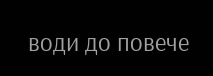води до повече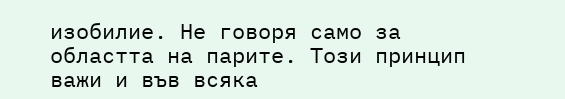изобилие. Не говоря само за областта на парите. Този принцип важи и във всяка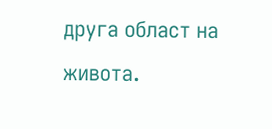друга област на живота.